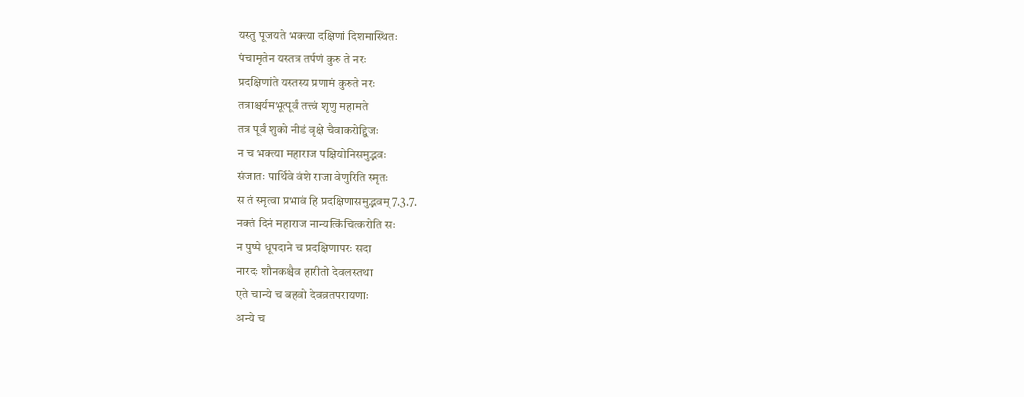यस्तु पूजयते भक्त्या दक्षिणां दिशमास्थितः
पंचामृतेन यस्तत्र तर्पणं कुरु ते नरः
प्रदक्षिणांते यस्तस्य प्रणामं कुरुते नरः
तत्राश्चर्यमभूत्पूर्वं तत्त्वं शृणु महामते
तत्र पूर्वं शुको नीडं वृक्षे चैवाकरोद्द्विजः
न च भक्त्या महाराज पक्षियोनिसमुद्भवः
संजातः पार्थिवे वंशे राजा वेणुरिति स्मृतः
स तं स्मृत्वा प्रभावं हि प्रदक्षिणासमुद्भवम् 7.3.7.
नक्तं दिनं महाराज नान्यत्किंचित्करोति सः
न पुष्पे धूपदाने च प्रदक्षिणापरः सदा
नारदः शौनकश्चैव हारीतो देवलस्तथा
एते चान्ये च बहवो देवव्रतपरायणाः
अन्ये च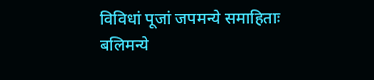विविधां पूजां जपमन्ये समाहिताः
बलिमन्ये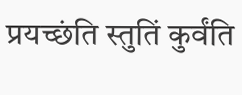प्रयच्छंति स्तुतिं कुर्वंति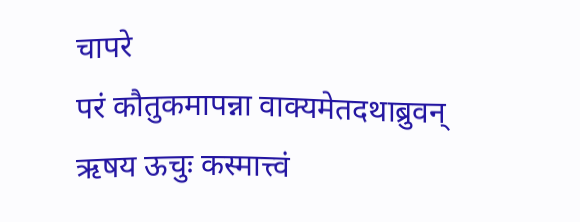चापरे
परं कौतुकमापन्ना वाक्यमेतदथाब्रुवन्
ऋषय ऊचुः कस्मात्त्वं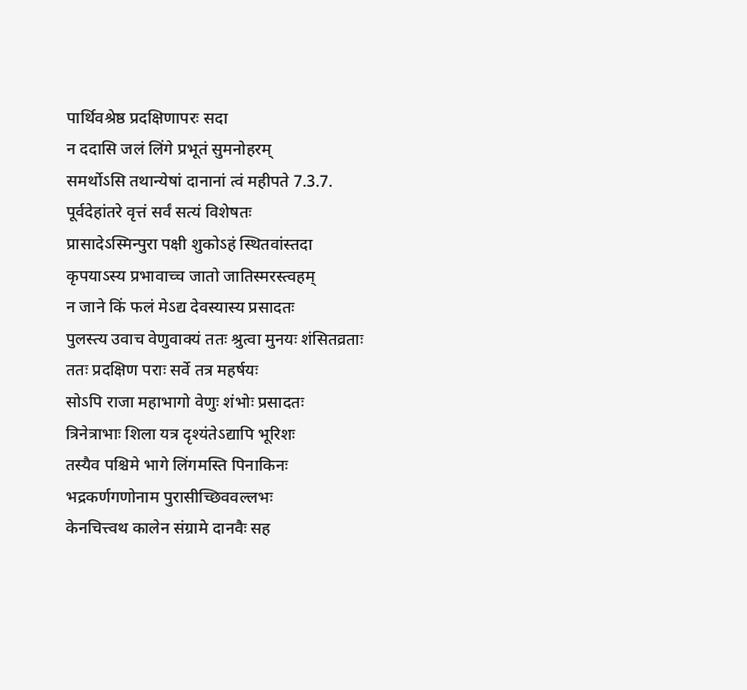पार्थिवश्रेष्ठ प्रदक्षिणापरः सदा
न ददासि जलं लिंगे प्रभूतं सुमनोहरम्
समर्थोऽसि तथान्येषां दानानां त्वं महीपते 7.3.7.
पूर्वदेहांतरे वृत्तं सर्वं सत्यं विशेषतः
प्रासादेऽस्मिन्पुरा पक्षी शुकोऽहं स्थितवांस्तदा
कृपयाऽस्य प्रभावाच्च जातो जातिस्मरस्त्वहम्
न जाने किं फलं मेऽद्य देवस्यास्य प्रसादतः
पुलस्त्य उवाच वेणुवाक्यं ततः श्रुत्वा मुनयः शंसितव्रताः
ततः प्रदक्षिण पराः सर्वे तत्र महर्षयः
सोऽपि राजा महाभागो वेणुः शंभोः प्रसादतः
त्रिनेत्राभाः शिला यत्र दृश्यंतेऽद्यापि भूरिशः
तस्यैव पश्चिमे भागे लिंगमस्ति पिनाकिनः
भद्रकर्णगणोनाम पुरासीच्छिववल्लभः
केनचित्त्वथ कालेन संग्रामे दानवैः सह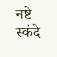नष्टे स्कंदे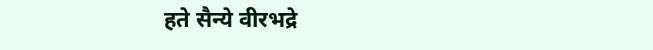हते सैन्ये वीरभद्रे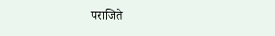पराजिते